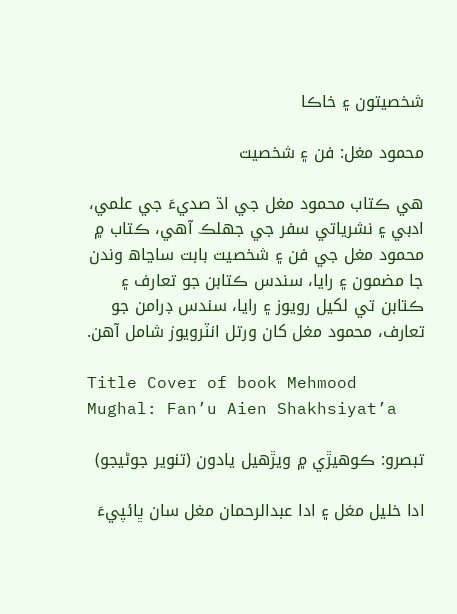شخصيتون ۽ خاڪا

محمود مغل: فن ۽ شخصيت

ھي ڪتاب محمود مغل جي اڌ صديءَ جي علمي، ادبي ۽ نشرياتي سفر جي جهلڪ آھي، ڪتاب ۾ محمود مغل جي فن ۽ شخصيت بابت ساڃاھ وندن جا مضمون ۽ رايا، سندس ڪتابن جو تعارف ۽ ڪتابن تي لکيل رويوز ۽ رايا، سندس ڊرامن جو تعارف، محمود مغل کان ورتل انٽرويوز شامل آھن.

Title Cover of book Mehmood Mughal: Fan’u Aien Shakhsiyat’a

تبصرو: ڪوهيڙي ۾ ويڙهيل يادون (تنوير جوڻيجو)

ادا خليل مغل ۽ ادا عبدالرحمان مغل سان ڀائپيءَ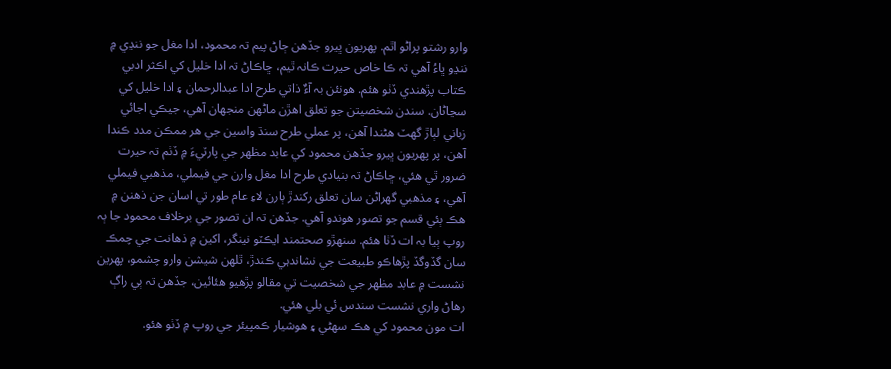وارو رشتو پراڻو اٿم. پھريون ڀيرو جڏهن ڄاڻ پيم تہ محمود، ادا مغل جو ننڍي ۾ ننڍو ڀاءُ آهي تہ ڪا خاص حيرت ڪانہ ٿيم، ڇاڪاڻ تہ ادا خليل کي اڪثر ادبي ڪتاب پڙهندي ڏٺو هئم. هونئن بہ آءٌ ذاتي طرح ادا عبدالرحمان ۽ ادا خليل کي سڃاڻان. سندن شخصيتن جو تعلق اهڙن ماڻھن منجهان آهي، جيڪي اجائي زباني لٻاڙ گهٽ هڻندا آهن، پر عملي طرح سنڌ واسين جي هر ممڪن مدد ڪندا آهن، پر پھريون ڀيرو جڏهن محمود کي عابد مظھر جي پارٽيءَ ۾ ڏٺم تہ حيرت ضرور ٿي هئي، ڇاڪاڻ تہ بنيادي طرح ادا مغل وارن جي فيملي، مذهبي فيملي آهي، ۽ مذهبي گهراڻن سان تعلق رکندڙ ٻارن لاءِ عام طور تي اسان جن ذهنن ۾ هڪ ٻئي قسم جو تصور هوندو آهي. جڏهن تہ ان تصور جي برخلاف محمود جا ٻہ روپ ٻيا بہ ات ڏٺا هئم. سنھڙو صحتمند ايڪٽو نينگر، اکين ۾ ذهانت جي چمڪ سان گڏوگڏ پڙهاڪو طبيعت جي نشاندہي ڪندڙ، ٿلھن شيشن وارو چشمو، پھرين نشست ۾ عابد مظھر جي شخصيت تي مقالو پڙهيو هئائين، جڏهن تہ ٻي راڳ رهاڻ واري نشست سندس ئي بلي هئي.
ات مون محمود کي هڪ سھڻي ۽ هوشيار ڪمپيئر جي روپ ۾ ڏٺو هئو.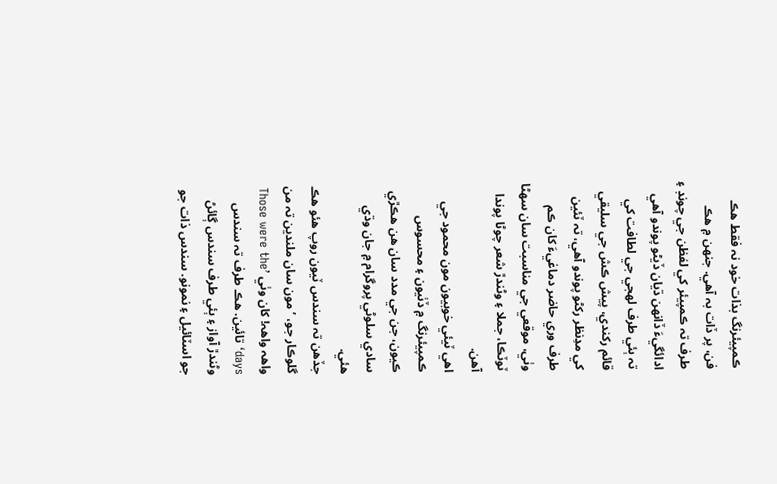ڪمپيئرنگ بذات خود نہ فقط هڪ فن، پر ڏات بہ آهي. جنھن ۾ هڪ طرف تہ ڪمپيئر کي لفظن جي چونڊ ۽ ادائگيءَ ڏانھن ڌيان ڏيڻو پوندو آهي تہ ٻئي طرف لھجي جي لطافت کي قائم رکندي، پيش ڪش جي سليقي کي مدِنظر رکڻو پوندو آهي، تہ ٽئين طرف وري حاضر دماغيءَ کان ڪم وٺي، موقعي جي مناسبت سان سھڻا ٽوٽڪا، جملا ۽ وڻندڙ شعر چوڻا پوندا آهن.
اهي ٽيئي خوبيون مون محمود جي ڪمپيئرنگ ۾ ڏٺيون ۽ محسوس ڪيون، جن جي مدد سان هن هڪڙي سادي سلوڻي پروگرام ۾ جان وڌي هئي.
جڏهن تہ سندس ٽيون روپ هئو هڪ گلوڪار جو، ’مون سان ملندين تہ من واھہ واھہ! کان وٺي ’Those were the days‘ تائين. هڪ طرف تہ سندس وڻندڙ آواز ۽ ٻئي طرف سندس ڳائڻ جو اسٽائيل ۽ نمونو. سندس ذات جو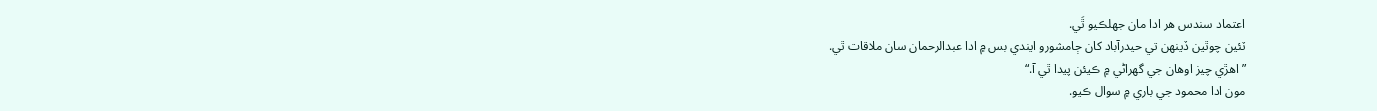اعتماد سندس هر ادا مان جهلڪيو ٿَي.
ٽئين چوٿين ڏينھن تي حيدرآباد کان ڄامشورو ايندي بس ۾ ادا عبدالرحمان سان ملاقات ٿي.
”اهڙي چيز اوهان جي گهراڻي ۾ ڪيئن پيدا ٿي آ.“
مون ادا محمود جي باري ۾ سوال ڪيو.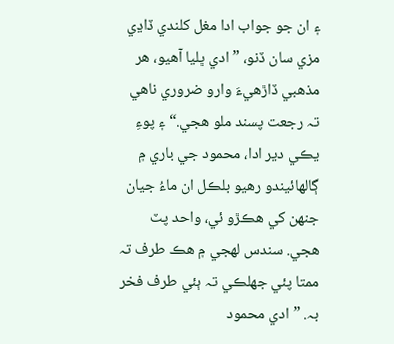۽ ان جو جواب ادا مغل کلندي ڏاڍي مزي سان ڏنو، ”ادي ڀليا آهيو، هر مذهبي ڏاڙهيءَ وارو ضروري ناهي تہ رجعت پسند ملو هجي.“ ۽ پوءِ يڪي دير ادا، محمود جي باري ۾ ڳالھائيندو رهيو بلڪل ان ماءُ جيان جنھن کي هڪڙو ئي، واحد پٽ هجي. سندس لھجي ۾ هڪ طرف تہ ممتا پئي جهلڪي تہ ٻئي طرف فخر بہ. ”ادي محمود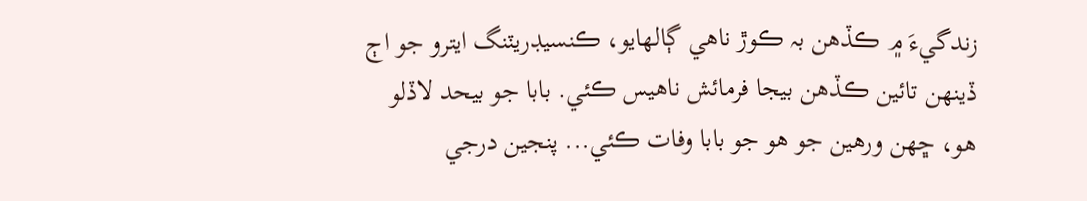زندگيءَ ۾ ڪڏهن بہ ڪوڙ ناهي ڳالھايو، ڪنسيڊريٽنگ ايترو جو اڄ ڏينھن تائين ڪڏهن بيجا فرمائش ناهيس ڪئي. بابا جو بيحد لاڏلو هو، ڇھن ورهين جو هو جو بابا وفات ڪئي... پنجين درجي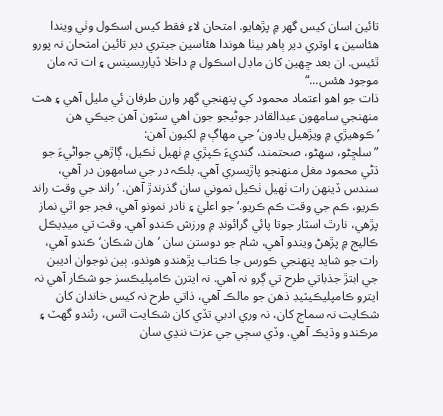تائين اسان کيس گهر ۾ پڙهايو. امتحان لاءِ فقط کيس اسڪول وٺي ويندا هئاسين ۽ اوتري دير ٻاهر بيٺا هوندا هئاسين جيتري دير تائين امتحان نہ پورو ٿئيس. ان بعد ڇھين کان ماڊل اسڪول ۾ داخلا ڏياريسينس ۽ ات تہ مان موجود هئس...“
ذات جو اهو اعتماد محمود کي پنھنجي گهر وارن طرفان ئي مليل آهي ۽ هت منھنجي سامھون عبدالقادر جوڻيجو جون اهي سٽون آهن جيڪي هن ’ڪوهيڙي ۾ ويڙهيل يادون‘ جي مھاڳ ۾ لکيون آهن:
”سلڇڻو، سھڻو، صحتمند، گنديءَ ڪپڙي ۾ ٺھيل ٺڪيل، ڳاڙهي جواڻيءَ جو ڌڻي محمود مغل منھنجو پاڙيسري آهي. بلڪہ در جي سامھون در آهي، سندس ڏينھن رات ٺھيل ٺڪيل نموني سان گذرندڙ آهن. ’راند جي وقت راند ڪريو، ڪم جي وقت ڪم ڪريو.‘ جو اعليٰ ۽ نادر نمونو آهي، فجر جو اٿي نماز پڙهي، نارٿ اسٽار جوتا پائي گرائونڊ ۾ ورزش ڪندو آهي. وقت تي ميڊيڪل ڪاليج ۾ پڙهڻ ويندو آهي، شام جو دوستن سان ’هان شڪان‘ ڪندو آهي، رات جو شايد پنھنجي ڪورس جا ڪتاب پڙهندو هوندو. ٻين نوجوان اديبن جي ابتڙ جذباتي طرح تي ڳرو نہ آهي. نہ ايترن ڪامپليڪسز جو شڪار آهي نہ ايترو ڪامپليڪيٽيڊ ذهن جو مالڪ آهي، ذاتي طرح نہ کيس خاندان کان شڪايت نہ سماج کان، نہ وري ادبي تڏي کان شڪايت اٿس، رئندو گهٽ ۽ مرڪندو وڌيڪ آهي. وڏي سڄي جي عزت ننڍي سان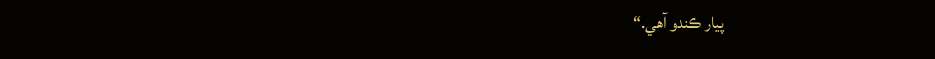پيار ڪندو آهي.“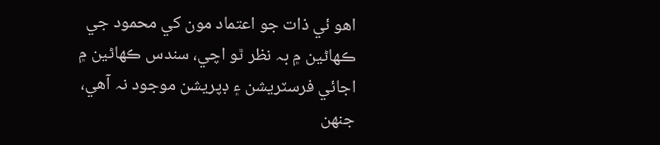اهو ئي ذات جو اعتماد مون کي محمود جي ڪھاڻين ۾ بہ نظر ٿو اچي، سندس ڪھاڻين ۾ اجائي فرسٽريشن ۽ ڊپريشن موجود نہ آهي، جنھن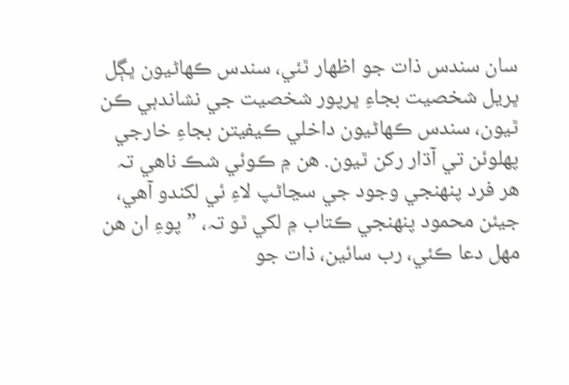سان سندس ذات جو اظھار ٿئي، سندس ڪھاڻيون ڀڳل ڀريل شخصيت بجاءِ ڀرپور شخصيت جي نشاندہي ڪن ٿيون، سندس ڪھاڻيون داخلي ڪيفيتن بجاءِ خارجي پھلوئن تي آڌار رکن ٿيون. هن ۾ ڪوئي شڪ ناهي تہ هر فرد پنھنجي وجود جي سڃاڻپ لاءِ ئي لکندو آهي، جيئن محمود پنھنجي ڪتاب ۾ لکي ٿو تہ، ”پوءِ ان هن مھل دعا ڪئي، رب سائين، ذات جو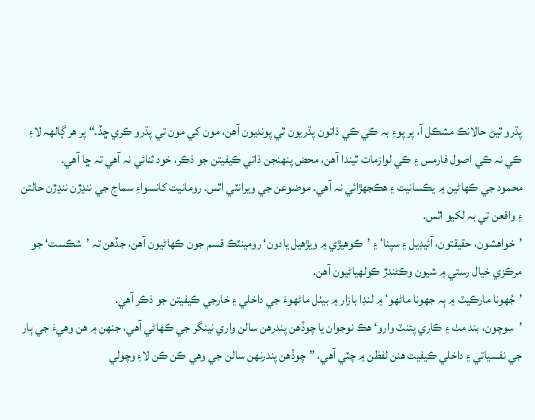پڌرو ٿيڻ حالانڪ مشڪل آ، پر پوءِ بہ ڪي ڪي ذاتون پڌريون ٿي پونديون آهن، مون کي مون تي پڌرو ڪري ڇڏ.“ پر هر ڳالھہ لاءِ ڪي نہ ڪي اصول فارمس ۽ ڪي لوازمات ٿيندا آهن، محض پنھنجن ذاتي ڪيفيتن جو ذڪر، خود ثنائي نہ آهي تہ ڇا آهي.
محمود جي ڪھاڻين ۾ يڪسانيت ۽ هڪجھڙائي نہ آهي. موضوعن جي ويرانٽي اٿس. رومانيت کانسواءِ سماج جي ننڍڙن ننڍڙن حالتن ۽ واقعن تي بہ لکيو اٿس.
’خواهشون، حقيقتون، آئيڊيل ۽ سپنا‘ ۽ ’ڪوهيڙي ۾ ويڙهيل يادون‘ رومينٽڪ قسم جون ڪھاڻيون آهن، جڏهن تہ ’شڪست‘ جو مرڪزي خيال رستي ۾ شيون وڪڻندڙ ڪولھياڻيون آهن.
’جُهونا مارڪيٽ ۾ ٻہ جهونا ماڻھو‘ ۾ لنڊا بازار ۾ بيٺل ماڻھوءَ جي داخلي ۽ خارجي ڪيفيتن جو ذڪر آهي.
’سوچون، بند مٺ ۽ ڪاري پئنٽ وارو‘ هڪ نوجوان يا چوڏهن پندرهن سالن واري نينگر جي ڪھاڻي آهي، جنھن ۾ هن وهيءَ جي ٻار جي نفسياتي ۽ داخلي ڪيفيت هنن لفظن ۾ چٽي آهي، ”چوڏهن پندرنھن سالن جي وهي ڪن ڪن لاءِ وچولي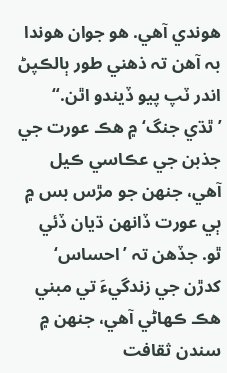هوندي آهي. هو جوان هوندا بہ آهن تہ ذهني طور ٻالڪپڻ اندر ٽپ پيو ڏيندو اٿن.“
’ٿڌي جنگ‘ ۾ هڪ عورت جي جذبن جي عڪاسي ڪيل آهي، جنھن جو مڙس بس ۾ ٻي عورت ڏانھن ڌيان ڏئي ٿو. جڏهن تہ ’احساس‘ کدڙن جي زندگيءَ تي مبني هڪ ڪھاڻي آهي، جنھن ۾ سندن ثقافت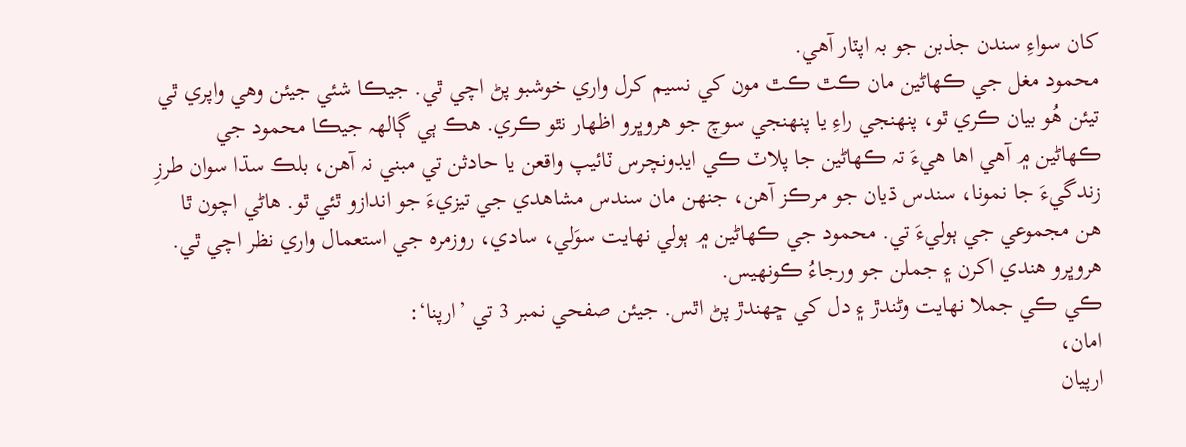کان سواءِ سندن جذبن جو بہ اپٽار آهي.
محمود مغل جي ڪھاڻين مان ڪٿ ڪٿ مون کي نسيم کرل واري خوشبو پڻ اچي ٿي. جيڪا شئي جيئن وهي واپري ٿي تيئن هُو بيان ڪري ٿو، پنھنجي راءِ يا پنھنجي سوچ جو هروڀرو اظھار نٿو ڪري. هڪ ٻي ڳالھہ جيڪا محمود جي ڪھاڻين ۾ آهي اها هيءَ تہ ڪھاڻين جا پلاٽ ڪي ايڊونچرس ٽائيپ واقعن يا حادثن تي مبني نہ آهن، بلڪ سڌا سوان طرزِ زندگيءَ جا نمونا، سندس ڌيان جو مرڪز آهن، جنھن مان سندس مشاهدي جي تيزيءَ جو اندازو ٿئي ٿو. هاڻي اچون ٿا هن مجموعي جي ٻوليءَ تي. محمود جي ڪھاڻين ۾ ٻولي نھايت سوَلي، سادي، روزمرہ جي استعمال واري نظر اچي ٿي. هروڀرو هندي اکرن ۽ جملن جو ورجاءُ ڪونھيس.
ڪي ڪي جملا نھايت وڻندڙ ۽ دل کي ڇھندڙ پڻ اٿس. جيئن صفحي نمبر 3 تي ’ارپنا‘:
امان،
ارپيان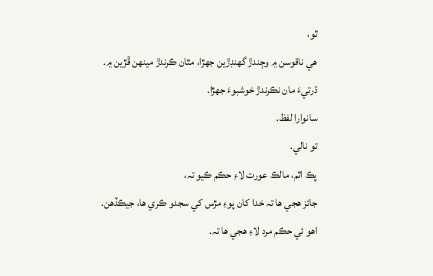ٿو،
هي ناقوسن ۾ وڄندڙ گهنڊڙين جهڙا، مٿان ڪرندڙ مينھن ڦڙين ۾.
ڌرتيءَ مان نڪرندڙ خوشبوءَ جهڙا.
سانوارا لفظ.
تو نالي.
پڪ اٿم، مالڪ عورت لاءِ حڪم ڪيو تہ،
جائز هجي ها تہ خدا کان پوءِ مڙس کي سجدو ڪري ها، جيڪڏهن.
اهو ئي حڪم مرد لاءِ هجي ها تہ.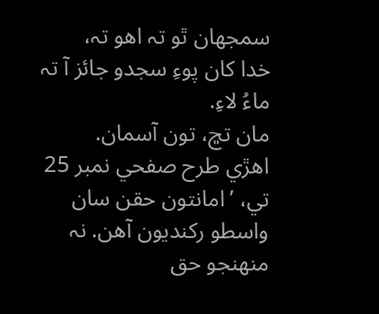سمجهان ٿو تہ اهو تہ،
خدا کان پوءِ سجدو جائز آ تہ ماءُ لاءِ.
مان تڇ، تون آسمان.
اهڙي طرح صفحي نمبر 25 تي، ’امانتون حقن سان واسطو رکنديون آهن. نہ منھنجو حق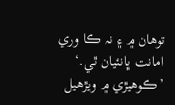توهان ۾ ۽ نہ ڪا وري امانت ڀانئيان ٿي.‘
’ڪوهيڙي ۾ ويڙهيل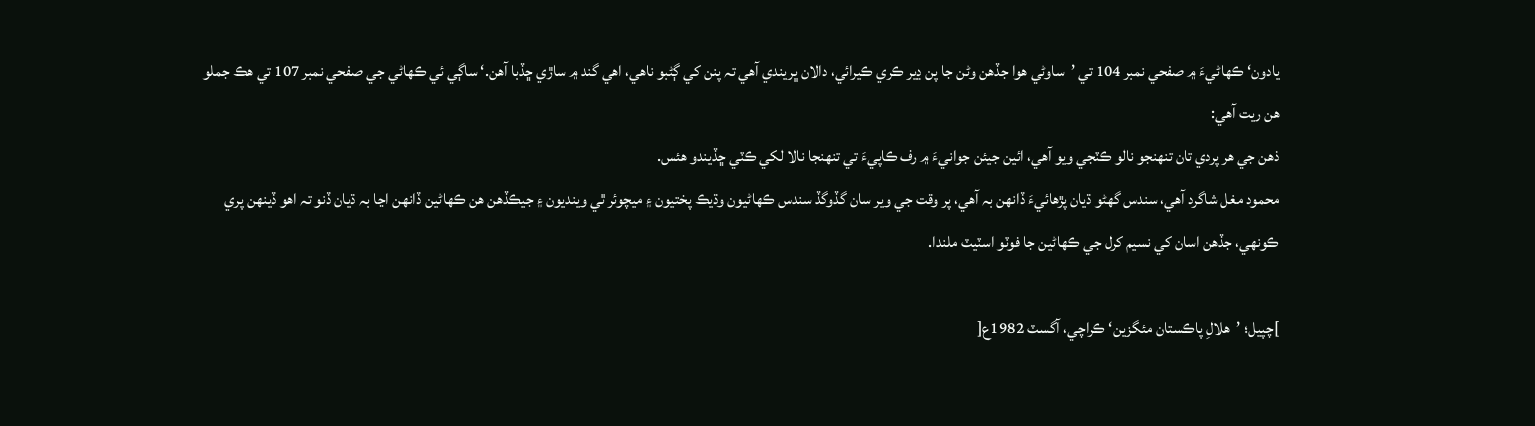يادون‘ ڪھاڻيءَ ۾ صفحي نمبر 104 تي ’ساوڻي هوا جڏهن وڻن جا پن ڍير ڪري ڪيرائي، دالان ڀريندي آهي تہ پنن کي ڳڻبو ناهي، اهي گند ۾ ساڙي ڇڏبا آهن.‘ ساڳي ئي ڪھاڻي جي صفحي نمبر 107 تي هڪ جملو هن ريت آهي:
ذهن جي هر پردي تان تنھنجو نالو ڪٽجي ويو آهي، ائين جيئن جوانيءَ ۾ رف ڪاپيءَ تي تنھنجا نالا لکي ڪٽي ڇڏيندو هئس.
محمود مغل شاگرد آهي، سندس گهڻو ڌيان پڙهائيءَ ڏانھن بہ آهي، پر وقت جي وير سان گڏوگڏ سندس ڪھاڻيون وڌيڪ پختيون ۽ ميچوئر ٿي وينديون ۽ جيڪڏهن هن ڪھاڻين ڏانھن اڃا بہ ڌيان ڏنو تہ اهو ڏينھن پري ڪونھي، جڏهن اسان کي نسيم کرل جي ڪھاڻين جا فوٽو اسٽيٽ ملندا.

]چپيل؛ ’هلالِ پاڪستان مئگزين‘ ڪراچي، آگسٽ 1982ع[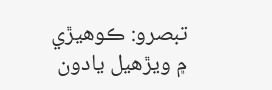تبصرو: ڪوهيڙي ۾ ويڙهيل يادون